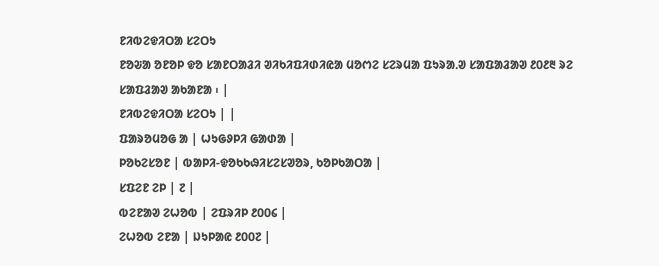ᱱᱤᱵᱮᱫᱤᱛᱟ ᱥᱮᱛᱩ
ᱱᱚᱶᱟ ᱚᱱᱚᱞ ᱫᱚ ᱥᱟᱱᱛᱟᱲᱤ ᱣᱤᱠᱤᱯᱤᱰᱤᱭᱟ ᱢᱚᱬᱮ ᱥᱮᱨᱢᱟ ᱯᱩᱨᱟᱹᱣ ᱥᱟᱯᱟᱲᱟᱣ ᱒᱐᱒᱓ ᱨᱮ ᱥᱟᱯᱲᱟᱣ ᱟᱠᱟᱱᱟ ᱾ |
ᱱᱤᱵᱮᱫᱤᱛᱟ ᱥᱮᱛᱩ | |
ᱯᱟᱨᱚᱢᱚᱜ ᱟ | ᱦᱩᱜᱽᱞᱤ ᱜᱟᱰᱟ |
ᱞᱚᱠᱮᱥᱚᱱ | ᱵᱟᱞᱤ-ᱫᱚᱠᱠᱷᱤᱥᱮᱥᱣᱚᱨ, ᱠᱚᱞᱠᱟᱛᱟ |
ᱥᱯᱮᱱ ᱮᱞ | ᱗ |
ᱵᱮᱱᱟᱣ ᱮᱦᱚᱵ | ᱮᱯᱨᱤᱞ ᱒᱐᱐᱔ |
ᱮᱦᱚᱵ ᱮᱱᱟ | ᱡᱩᱞᱟᱭ ᱒᱐᱐᱗ |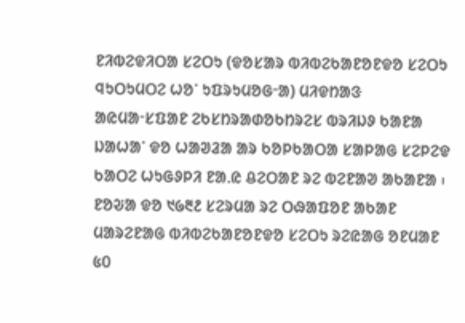ᱱᱤᱵᱮᱫᱤᱛᱟ ᱥᱮᱛᱩ (ᱫᱚᱥᱟᱨ ᱵᱤᱵᱮᱠᱟᱱᱚᱱᱫᱚ ᱥᱮᱛᱩ ᱧᱩᱛᱩᱢᱛᱮ ᱦᱚᱸ ᱩᱯᱨᱩᱢᱚᱜᱼᱟ) ᱢᱤᱫᱴᱟᱝ ᱟᱭᱢᱟᱼᱥᱯᱟᱱ ᱮᱠᱥᱴᱨᱟᱰᱚᱠᱴᱨᱮᱥ ᱵᱨᱤᱡᱽ ᱠᱟᱱᱟ ᱡᱟᱦᱟᱸ ᱫᱚ ᱦᱟᱣᱲᱟ ᱟᱨ ᱠᱚᱞᱠᱟᱛᱟ ᱥᱟᱞᱟᱜ ᱥᱮᱞᱮᱫ ᱠᱟᱛᱮ ᱦᱩᱜᱽᱞᱤ ᱱᱟᱹᱭ ᱪᱮᱛᱟᱱ ᱨᱮ ᱵᱮᱱᱟᱣ ᱟᱠᱟᱱᱟ ᱾ ᱱᱚᱶᱟ ᱫᱚ ᱑᱙᱓᱒ ᱥᱮᱨᱢᱟ ᱨᱮ ᱛᱷᱟᱯᱚᱱ ᱟᱠᱟᱱ ᱢᱟᱨᱮᱱᱟᱜ ᱵᱤᱵᱮᱠᱟᱱᱚᱱᱫᱚ ᱥᱮᱛᱩ ᱨᱮᱭᱟᱜ ᱚᱱᱢᱟᱱ ᱕᱐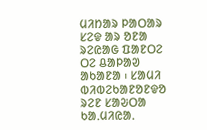ᱢᱤᱴᱟᱨ ᱞᱟᱛᱟᱨ ᱥᱮᱫ ᱟᱨ ᱚᱱᱟ ᱨᱮᱭᱟᱜ ᱯᱟᱱᱛᱮ ᱛᱮ ᱪᱟᱞᱟᱣ ᱟᱠᱟᱱᱟ ᱾ ᱥᱟᱢᱤ ᱵᱤᱵᱮᱠᱟᱱᱚᱱᱫᱚ ᱨᱮᱱ ᱥᱟᱶᱛᱟ ᱠᱟᱹᱢᱤᱭᱟᱹ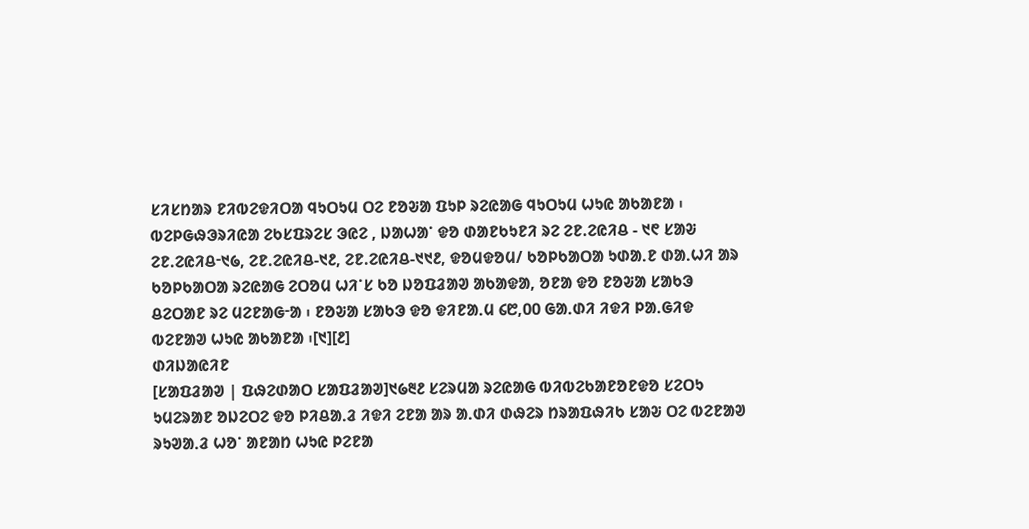ᱥᱤᱥᱴᱟᱨ ᱱᱤᱵᱮᱫᱤᱛᱟ ᱧᱩᱛᱩᱢ ᱛᱮ ᱱᱚᱶᱟ ᱯᱩᱞ ᱨᱮᱭᱟᱜ ᱧᱩᱛᱩᱢ ᱦᱩᱭ ᱟᱠᱟᱱᱟ ᱾ ᱵᱮᱞᱜᱷᱳᱨᱤᱭᱟ ᱮᱠᱥᱯᱨᱮᱥ ᱳᱭᱮ , ᱡᱟᱦᱟᱸ ᱫᱚ ᱰᱟᱱᱠᱩᱱᱤ ᱨᱮ ᱮᱱ.ᱮᱭᱤᱪ - ᱑᱖ ᱥᱟᱶ ᱮᱱ.ᱮᱭᱤᱪᱼ᱑᱙, ᱮᱱ.ᱮᱭᱤᱪ-᱑᱒, ᱮᱱ.ᱮᱭᱤᱪ-᱑᱑᱒, ᱫᱚᱢᱫᱚᱢ/ ᱠᱚᱞᱠᱟᱛᱟ ᱩᱰᱟᱹᱱ ᱰᱟᱹᱦᱤ ᱟᱨ ᱠᱚᱞᱠᱟᱛᱟ ᱨᱮᱭᱟᱜ ᱮᱛᱚᱢ ᱦᱤᱸᱥ ᱠᱚ ᱡᱚᱯᱲᱟᱣ ᱟᱠᱟᱫᱟ, ᱚᱱᱟ ᱫᱚ ᱱᱚᱶᱟ ᱥᱟᱠᱳ ᱪᱮᱛᱟᱱ ᱨᱮ ᱢᱮᱱᱟᱜᱼᱟ ᱾ ᱱᱚᱶᱟ ᱥᱟᱠᱳ ᱫᱚ ᱫᱤᱱᱟᱹᱢ ᱔᱘,᱐᱐ ᱜᱟᱹᱰᱤ ᱤᱫᱤ ᱞᱟᱹᱜᱤᱫ ᱵᱮᱱᱟᱣ ᱦᱩᱭ ᱟᱠᱟᱱᱟ ᱾[᱑][᱒]
ᱰᱤᱡᱟᱭᱤᱱ
[ᱥᱟᱯᱲᱟᱣ | ᱯᱷᱮᱰᱟᱛ ᱥᱟᱯᱲᱟᱣ]᱑᱙᱓᱒ ᱥᱮᱨᱢᱟ ᱨᱮᱭᱟᱜ ᱵᱤᱵᱮᱠᱟᱱᱚᱱᱫᱚ ᱥᱮᱛᱩ ᱩᱢᱮᱨᱟᱱ ᱚᱡᱮᱛᱮ ᱫᱚ ᱞᱤᱪᱟᱹᱲ ᱤᱫᱤ ᱮᱱᱟ ᱟᱨ ᱟᱹᱰᱤ ᱰᱷᱮᱨ ᱴᱨᱟᱯᱷᱤᱠ ᱥᱟᱶ ᱛᱮ ᱵᱮᱱᱟᱣ ᱨᱩᱣᱟᱹᱲ ᱦᱚᱸ ᱟᱱᱟᱴ ᱦᱩᱭ ᱞᱮᱱᱟ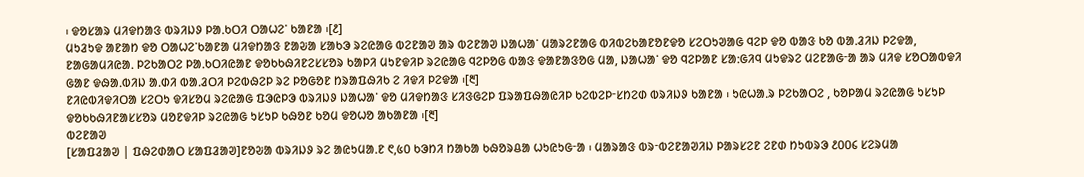᱾ ᱫᱚᱥᱟᱨ ᱢᱤᱫᱴᱟᱝ ᱵᱨᱤᱡᱽ ᱞᱟᱹᱠᱛᱤ ᱛᱟᱦᱮᱸ ᱠᱟᱱᱟ ᱾[᱒]
ᱢᱩᱲᱩᱫ ᱟᱱᱟᱴ ᱫᱚ ᱛᱟᱦᱮᱸᱠᱟᱱᱟ ᱢᱤᱫᱴᱟᱝ ᱱᱟᱶᱟ ᱥᱟᱠᱳ ᱨᱮᱭᱟᱜ ᱵᱮᱱᱟᱣ ᱟᱨ ᱵᱮᱱᱟᱣ ᱡᱟᱦᱟᱸ ᱢᱟᱨᱮᱱᱟᱜ ᱵᱤᱵᱮᱠᱟᱱᱚᱱᱫᱚ ᱥᱮᱛᱩᱣᱟᱜ ᱧᱮᱞ ᱫᱚ ᱵᱟᱝ ᱠᱚ ᱵᱟᱹᱲᱤᱡ ᱞᱮᱫᱟ, ᱱᱟᱜᱟᱢᱤᱭᱟᱹ ᱞᱮᱠᱟᱛᱮ ᱞᱟᱹᱠᱛᱤᱭᱟᱱ ᱫᱚᱠᱠᱷᱤᱱᱮᱥᱥᱚᱨ ᱠᱟᱞᱤ ᱢᱩᱱᱫᱤᱞ ᱨᱮᱭᱟᱜ ᱧᱮᱞᱚᱜ ᱵᱟᱝ ᱫᱟᱱᱟᱝᱚᱜ ᱢᱟ, ᱡᱟᱦᱟᱸ ᱫᱚ ᱧᱮᱞᱟᱱ ᱥᱟᱺᱜᱤᱧ ᱢᱩᱫᱨᱮ ᱢᱮᱱᱟᱜᱼᱟ ᱟᱨ ᱢᱤᱫ ᱥᱚᱛᱟᱵᱫᱤ ᱜᱟᱱ ᱫᱷᱟᱹᱵᱤᱡ ᱟᱹᱰᱤ ᱵᱟᱹᱲᱛᱤ ᱞᱮᱵᱷᱮᱞ ᱨᱮ ᱞᱚᱜᱚᱱ ᱴᱨᱟᱯᱷᱤᱠ ᱮ ᱤᱫᱤ ᱞᱮᱫᱟ ᱾[᱓]
ᱱᱤᱭᱵᱤᱫᱤᱛᱟ ᱥᱮᱛᱩ ᱫᱤᱥᱚᱢ ᱨᱮᱭᱟᱜ ᱯᱳᱭᱞᱳ ᱵᱨᱤᱡᱽ ᱡᱟᱦᱟᱸ ᱫᱚ ᱢᱤᱫᱴᱟᱝ ᱥᱤᱝᱜᱮᱞ ᱯᱨᱟᱯᱷᱟᱭᱤᱞ ᱠᱮᱵᱮᱞᱼᱥᱴᱮᱰ ᱵᱨᱤᱡᱽ ᱠᱟᱱᱟ ᱾ ᱩᱭᱦᱟᱹᱨ ᱞᱮᱠᱟᱛᱮ , ᱠᱚᱞᱟᱢ ᱨᱮᱭᱟᱜ ᱩᱥᱩᱞ ᱫᱚᱠᱠᱷᱤᱱᱟᱥᱥᱚᱨ ᱢᱚᱱᱫᱤᱞ ᱨᱮᱭᱟᱜ ᱩᱥᱩᱞ ᱠᱷᱚᱱ ᱠᱚᱢ ᱫᱚᱦᱚ ᱟᱠᱟᱱᱟ ᱾[᱓]
ᱵᱮᱱᱟᱣ
[ᱥᱟᱯᱲᱟᱣ | ᱯᱷᱮᱰᱟᱛ ᱥᱟᱯᱲᱟᱣ]ᱱᱚᱶᱟ ᱵᱨᱤᱡᱽ ᱨᱮ ᱟᱭᱩᱢᱟᱹᱱ ᱖,᱕᱐ ᱠᱳᱴᱤ ᱴᱟᱠᱟ ᱠᱷᱚᱨᱪᱟ ᱦᱩᱭᱩᱜᱼᱟ ᱾ ᱢᱟᱨᱟᱝ ᱵᱨᱼᱵᱮᱱᱟᱣᱤᱡ ᱞᱟᱨᱥᱮᱱ ᱮᱱᱰ ᱴᱩᱵᱨᱳ ᱒᱐᱐᱔ ᱥᱮᱨᱢᱟ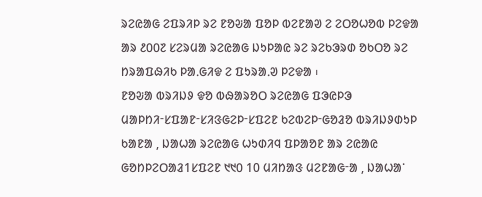ᱨᱮᱭᱟᱜ ᱮᱯᱨᱤᱞ ᱨᱮ ᱱᱚᱶᱟ ᱯᱚᱞ ᱵᱮᱱᱟᱣ ᱮ ᱮᱛᱚᱦᱚᱵ ᱞᱮᱫᱟ ᱟᱨ ᱒᱐᱐᱗ ᱥᱮᱨᱢᱟ ᱨᱮᱭᱟᱜ ᱡᱩᱞᱟᱭ ᱨᱮ ᱨᱮᱠᱳᱨᱰ ᱚᱠᱛᱚ ᱨᱮ ᱴᱨᱟᱯᱷᱤᱠ ᱞᱟᱹᱜᱤᱫ ᱮ ᱯᱩᱨᱟᱹᱣ ᱞᱮᱫᱟ ᱾
ᱱᱚᱶᱟ ᱵᱨᱤᱡᱽ ᱫᱚ ᱵᱷᱟᱨᱚᱛ ᱨᱮᱭᱟᱜ ᱯᱳᱭᱞᱳ ᱢᱟᱞᱴᱤᱼᱥᱯᱟᱱᱼᱥᱤᱝᱜᱮᱞᱼᱥᱯᱮᱱ ᱠᱮᱵᱮᱞᱼᱜᱚᱲᱚ ᱵᱨᱤᱡᱽᱰᱩᱞ ᱠᱟᱱᱟ , ᱡᱟᱦᱟ ᱨᱮᱭᱟᱜ ᱦᱩᱰᱤᱧ ᱯᱞᱟᱚᱱ ᱟᱨ ᱮᱭᱟᱭ ᱜᱚᱴᱞᱮᱛᱟᱲ1ᱥᱯᱮᱱ ᱑᱑᱐ 10 ᱢᱤᱴᱟᱝ ᱢᱮᱱᱟᱜᱼᱟ , ᱡᱟᱦᱟᱸ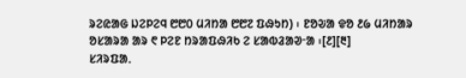ᱨᱮᱭᱟᱜ ᱡᱮᱞᱮᱧ ᱘᱘᱐ ᱢᱤᱴᱟ ᱘᱘᱗ ᱯᱷᱩᱴ) ᱾ ᱱᱚᱶᱟ ᱫᱚ ᱒᱙ ᱢᱤᱴᱟᱨ ᱚᱥᱟᱨᱟ ᱟᱨ ᱖ ᱞᱮᱱ ᱴᱨᱟᱯᱷᱤᱠ ᱮ ᱥᱟᱵᱲᱟᱣᱼᱟ ᱾[᱒][᱓]
ᱥᱤᱨᱯᱟᱹ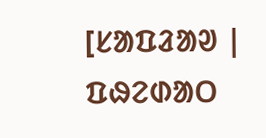[ᱥᱟᱯᱲᱟᱣ | ᱯᱷᱮᱰᱟᱛ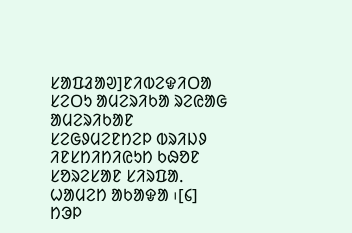ᱥᱟᱯᱲᱟᱣ]ᱱᱤᱵᱮᱫᱤᱛᱟ ᱥᱮᱛᱩ ᱟᱢᱮᱨᱤᱠᱟ ᱨᱮᱭᱟᱜ ᱟᱢᱮᱨᱤᱠᱟᱱ ᱥᱮᱜᱽᱢᱮᱱᱴᱮᱞ ᱵᱨᱤᱡᱽ ᱤᱱᱥᱴᱤᱴᱤᱭᱩᱴ ᱠᱷᱚᱱ ᱥᱚᱨᱮᱥᱟᱱ ᱥᱤᱨᱯᱟᱹ ᱦᱟᱢᱮᱴ ᱟᱠᱟᱫᱟ ᱾[᱔]
ᱴᱳᱞ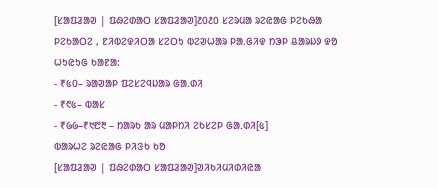[ᱥᱟᱯᱲᱟᱣ | ᱯᱷᱮᱰᱟᱛ ᱥᱟᱯᱲᱟᱣ]᱒᱐᱒᱐ ᱥᱮᱨᱢᱟ ᱨᱮᱭᱟᱜ ᱞᱮᱠᱷᱟ ᱞᱮᱠᱟᱛᱮ , ᱱᱤᱵᱮᱫᱤᱛᱟ ᱥᱮᱛᱩ ᱵᱮᱣᱦᱟᱨ ᱞᱟᱹᱜᱤᱫ ᱴᱳᱞ ᱪᱟᱨᱡᱽ ᱫᱚ ᱦᱩᱭᱩᱜ ᱠᱟᱱᱟ:
- ₹᱕᱐– ᱨᱟᱣᱟᱞ ᱯᱮᱥᱮᱧᱡᱟᱨ ᱜᱟᱹᱰᱤ
- ₹᱖᱕– ᱵᱟᱥ
- ₹᱙᱙–₹᱑᱘᱓ – ᱴᱟᱨᱠ ᱟᱨ ᱢᱟᱞᱴᱤ ᱮᱠᱥᱮᱞ ᱜᱟᱹᱰᱤ[᱕]
ᱵᱟᱨᱦᱮ ᱨᱮᱭᱟᱜ ᱞᱤᱝᱠ ᱠᱚ
[ᱥᱟᱯᱲᱟᱣ | ᱯᱷᱮᱰᱟᱛ ᱥᱟᱯᱲᱟᱣ]ᱣᱤᱠᱤᱢᱤᱰᱤᱭᱟ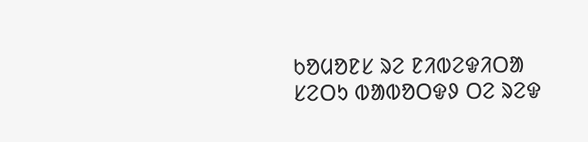ᱠᱚᱢᱚᱱᱥ ᱨᱮ ᱱᱤᱵᱮᱫᱤᱛᱟ ᱥᱮᱛᱩ ᱵᱟᱵᱚᱛᱫᱽ ᱛᱮ ᱨᱮᱫ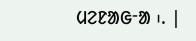ᱢᱮᱱᱟᱜᱼᱟ ᱾. |